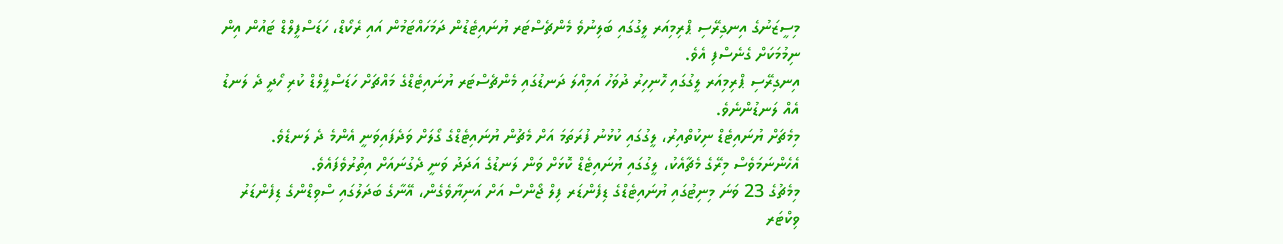މިސީޒަނުގެ އިނގިރޭސި ޕްރިމިއަރ ލީގުގައި ބަލިނުވެ މެންޗެސްޓަރ ޔުނައިޓެޑުން ދަމަހައްޓަމުން އައި ރެކޯޑް، ހަޑަސްފީލްޑް ޓައުން އިން ނިމުމަކަށް ގެނެސްފި އެވެ.
އިނގިރޭސި ޕްރިމިއަރ ލީގުގައި ހޮނިހިރު ދުވަހު އަމިއްލަ ދަނޑުގައި މެންޗެސްޓަރ ޔުނައިޓެޑްގެ މައްޗަށް ހަޑަސްފީލްޑް ކުރި ހޯދީ ދެ ލަނޑު އެއް ލަނޑުންނެވެ.
މިމެޗަށް ޔުނައިޓެޑް ނިކުތްއިރު، ލީގުގައި ކުޅުނު ފުރަތަމަ އަށް މެޗުން ޔުނައިޓެޑްގެ ގޯލަށް ވަދެފައިވަނީ އެންމެ ދެ ލަނޑެވެ. އެހެންނަމަވެސް މިރޭގެ މެޗާއެކު، ލީގުގައި ޔުނައިޓެޑް ކޮޅަށް ވަން ލަނޑުގެ އަދަދު ވަނީ ދެގުނައަށް އިތުރުވެފައެވެ.
މިމެޗުގެ 23 ވަނަ މިނިޓުގައި ޔުނައިޓެޑްގެ ޑިފެންޑަރ ފިލް ޖޯންސް އަށް އަނިޔާވެގެން، އޭނާގެ ބަދަލުގައި ސްވިޑްންގެ ޑިފެންޑަރު ވިކްޓަރ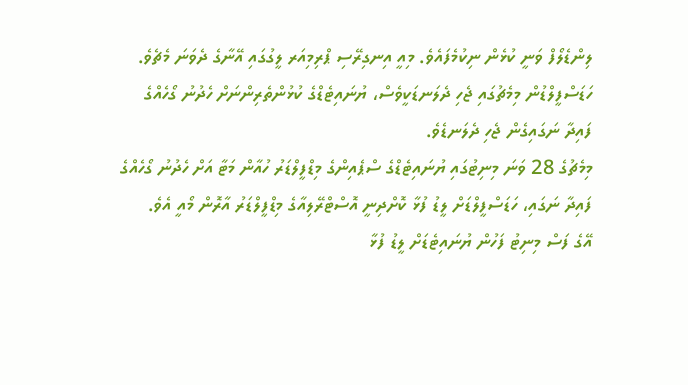ލިންޑެލޯފް ވަނީ ކުޅެން ނިކުމެފައެވެ. މިއީ އިނގިރޭސި ޕްރިމިއަރ ލީގުގައި އޭނާގެ ދެވަނަ މެޗެވެ.
ހަޑަސްފީލްޑުން މިމެޗުގައި ޖެހި ދެލަނޑަކީވެސް، ޔުނައިޓެޑްގެ ކުޅުންތެރިންނަށް ހެދުނު ގޯހެއްގެ ފައިދާ ނަގައިގެން ޖެހި ދެލަނޑެވެ.
މިމެޗުގެ 28 ވަނަ މިނިޓުގައި ޔުނައިޓެޑްގެ ސްޕެއިންގެ މިޑްފީލްޑަރު ހުއާން މަޓާ އަށް ހެދުނު ގޯހެއްގެ ފައިދާ ނަގައި، ހަޑަސްފީލްޑަށް ލީޑު ފުޅާ ކޮށްދިނީ އޮސްޓްރޭލިއާގެ މިޑްފީލްޑަރު އާރޮން މޯއީ އެވެ.
އޭގެ ފަސް މިނިޓު ފަހުން ޔުނައިޓެޑަށް ލީޑު ފުޅާ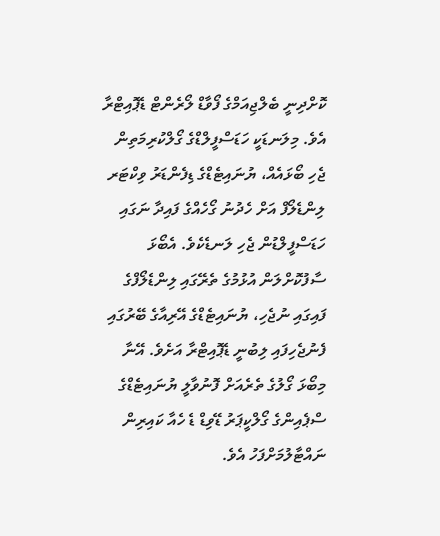ކޮށްދިނީ ބެލްޖިއަމްގެ ފޯވާޑް ލޯރެންޓް ޑެޕޮއިޓްރާ އެވެ. މިލަނޑަކީ ހަޑަސްފީލްޑްގެ ގޯލްކުރިމަތިން ޖެހި ބޯޅައެއް، ޔުނައިޓެޑްގެ ޑިފެންޑަރު ވިކްޓަރ ލިންޑެލޯފް އަށް ހެދުނު ގޯހެއްގެ ފައިދާ ނަގައި ހަޑަސްފީލްޑުން ޖެހި ލަނޑެކެވެ. އެބޯޅަ ސާފުކޮށްލަން އުޅުމުގެ ތެރޭގައި ލިންޑެލޯފްގެ ފައިގައި ނުޖެހި، ޔުނައިޓެޑްގެ އޭރިއާގެ ބޭރުގައި ފެނުޖެހިފައި ލިބުނީ ޑެޕޮއިޓްރާ އަށެވެ. އޭނާ މިބޯޅަ ގޯލުގެ ތެރެއަށް ފޮނުވާލީ ޔުނައިޓެޑްގެ ސްޕެއިންގެ ގޯލްކީޕަރު ޑޭވިޑް ޑެ ހެއާ ކައިރިން ނައްޓާލުމަށްފަހު އެވެ.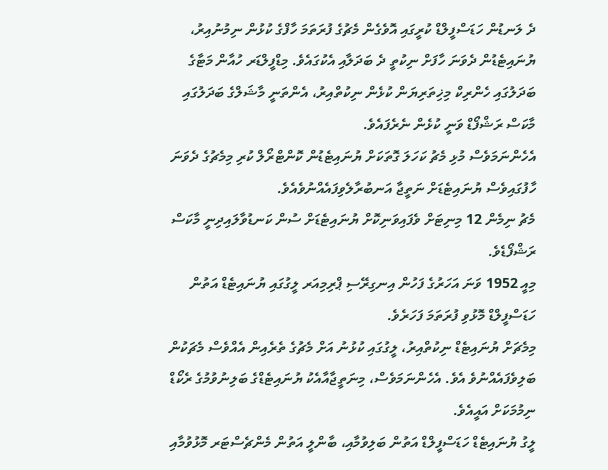ދެ ލަނޑުން ހަޑަސްފީލްޑް ކުރީގައި އޮވެގެން މެޗުގެ ފުރަތަމަ ހާފްގެ ކުޅުން ނިމުނުއިރު، ޔުނައިޓެޑުން ދެވަނަ ހާފަށް ނިކުތީ ދެ ބަދަލާއި އެކުގައެވެ. މިޑްފީލްޑަރ ހުއާން މަޓާގެ ބަދަލުގައި ހެންރިކް މިޚިތަރިޔަން ކުޅެން ނިކުތްއިރު، އެންތަނީ މާޝަލްގެ ބަދަލުގައި މާކަސް ރަޝްފޯޑް ވަނީ ކުޅެން ނެރެފައެވެ.
އެހެންނަމަވެސް މުޅި މެޗު ކަހަލަ ގޮތަކަށް ޔުނައިޓެޑުން ކޮންޓްރޯލް ކުރި މިމެޗުގެ ދެވަނަ ހާފުގައިވެސް ޔުނައިޓެޑަށް ނަތީޖާ އަނބުރާލެވިފައެއްނުވެއެވެ.
މެޗު ނިމެން 12 މިނިޓަށް ވެފައިވަނިކޮށް ޔުނައިޓެޑަށް ސުން ކަނޑުވާލައިދިނީ މާކަސް ރަޝްފޯޑެވެ.
މިއީ 1952 ވަނަ އަހަރުގެ ފަހުން އިނގިރޭސި ޕްރިމިއަރ ލީގުގައި ޔުނައިޓެޑް އަތުން ހަޑަސްފީލްޑް މޮޅުވި ފުރަތަމަ ފަހަރެވެ.
މިމެޗަށް ޔުނައިޓެޑް ނިކުތްއިރު، ލީގުގައި ކުޅުނު އަށް މެޗުގެ ތެރެއިން އެއްވެސް މެޗަކުން ބަލިވެފައެއްނުވެ އެވެ. އެހެންނަމަވެސް، މިނަތީޖާއާއެކު ޔުނައިޓެޑްގެ ބަލިނުވުމުގެ ރެކޯޑް ނިމުމަކަށް އައީއެވެ.
ލީގު ޔުނައިޓެޑް ހަޑަސްފީލްޑް އަތުން ބަލިވުމާއި، ބާންލީ އަތުން މެންޗެސްޓަރ މޮޅުވުމާއި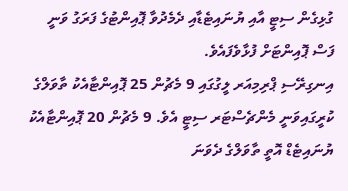ގުޅިގެން ސިޓީ އާއި ޔުނައިޓެޑާއި ދެމެދުވާ ޕޮއިންޓުގެ ފަރަގު ވަނީ ފަސް ޕޮއިންޓަށް ފުޅާވެފައެވެ.
އިނގިރޭސި ޕްރިމިއަރ ލީގުގައި 9 މެޗުން 25 ޕޮއިންޓާއެކު ތާވަލްގެ ކުރީގައިވަނީ މެންޗެސްޓަރ ސިޓީ އެވެ. 9 މެޗުން 20 ޕޮއިންޓާއެކު ޔުނައިޓެޑް އޮތީ ތާވަލްގެ ދެވަނަ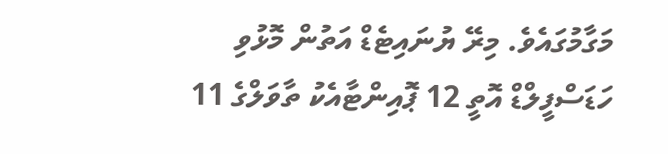މަގާމުގައެވެ. މިރޭ ޔުނައިޓެޑް އަތުން މޮޅުވި ހަޑަސްފީލްޑް އޮތީ 12 ޕޮއިންޓާއެކު ތާވަލްގެ 11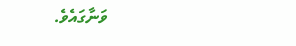ވަނާގައެވެ.